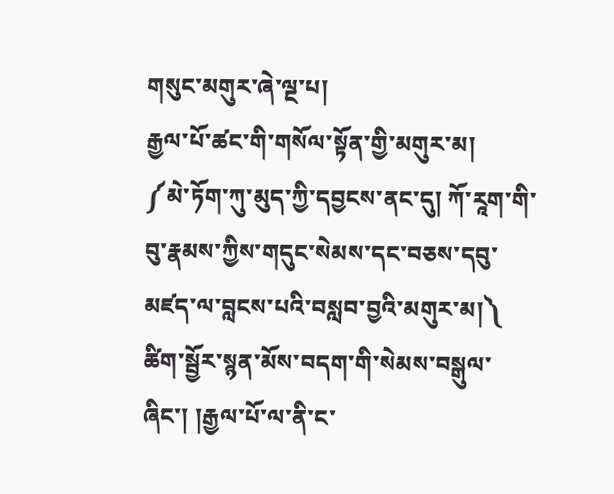གསུང་མགུར་ཞེ་ལྔ་པ།
རྒྱལ་པོ་ཚང་གི་གསོལ་སྟོན་གྱི་མགུར་མ།
༼མེ་ཏོག་ཀུ་མུད་ཀྱི་དབྱངས་ནང་དུ། ཀོ་རཱག་གི་བུ་རྣམས་ཀྱིས་གདུང་སེམས་དང་བཅས་དབུ་མཛད་ལ་བླངས་པའི་བསླབ་བྱའི་མགུར་མ།༽ ཚིག་སྦྱོར་སྙན་མོས་བདག་གི་སེམས་བསྒུལ་ཞིང་། །རྒྱལ་པོ་ལ་ནི་ང་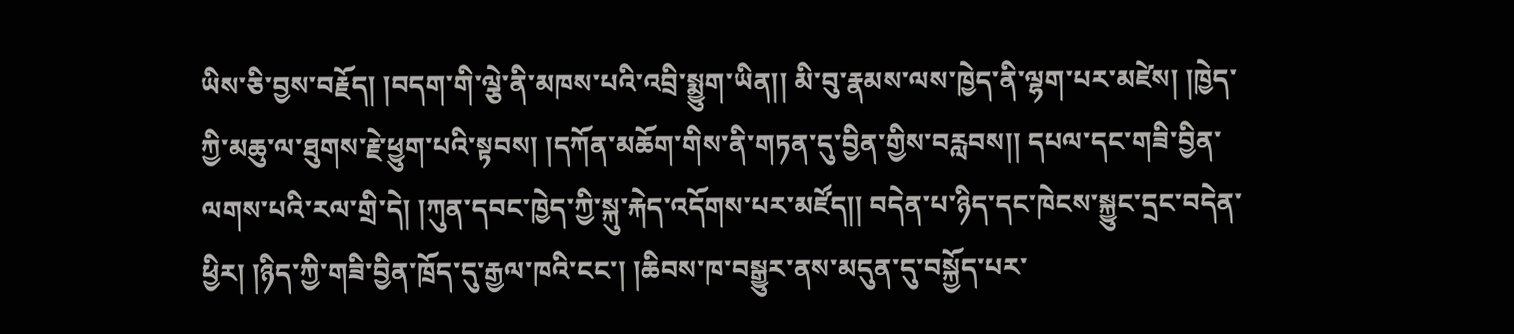ཡིས་ཅི་བྱས་བརྗོད། །བདག་གི་ལྕེ་ནི་མཁས་པའི་འབྲི་སྨྱུག་ཡིན།། མི་བུ་རྣམས་ལས་ཁྱེད་ནི་ལྷག་པར་མཛེས། །ཁྱེད་ཀྱི་མཆུ་ལ་ཐུགས་རྗེ་ཕྱུག་པའི་སྟབས། །དཀོན་མཆོག་གིས་ནི་གཏན་དུ་བྱིན་གྱིས་བརླབས།། དཔལ་དང་གཟི་བྱིན་ལགས་པའི་རལ་གྲི་དེ། །ཀུན་དབང་ཁྱེད་ཀྱི་སྐུ་རྐེད་འདོགས་པར་མཛོད།། བདེན་པ་ཉིད་དང་ཁེངས་སྐྱུང་དྲང་བདེན་ཕྱིར། །ཉིད་ཀྱི་གཟི་བྱིན་ཁྲོད་དུ་རྒྱལ་ཁའི་ངང་། །ཆིབས་ཁ་བསྒྱུར་ནས་མདུན་དུ་བསྐྱོད་པར་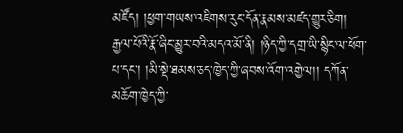མཛོད། །ཕྱག་གཡས་འཇིགས་རུང་དོན་རྣམས་མཛད་གྱུར་ཅིག། རྒྱལ་པོའི་རྣོ་ཞིང་མྱུར་བའི་མདའ་མོ་ནི། །ཉིད་ཀྱི་དགྲ་ཡི་སྙིང་ལ་ཕོག་པ་དང་། །མི་སྡེ་ཐམས་ཅད་ཁྱེད་ཀྱི་ཞབས་འོག་འགྱེལ།། དཀོན་མཆོག་ཁྱེད་ཀྱི་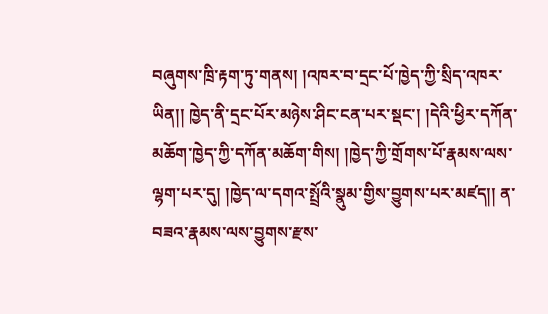བཞུགས་ཁྲི་རྟག་ཏུ་གནས། །འཁར་བ་དྲང་པོ་ཁྱེད་ཀྱི་སྲིད་འཁར་ཡིན།། ཁྱེད་ནི་དྲང་པོར་མཉེས་ཤིང་ངན་པར་སྡང་། །དེའི་ཕྱིར་དཀོན་མཆོག་ཁྱེད་ཀྱི་དཀོན་མཆོག་གིས། །ཁྱེད་ཀྱི་གྲོགས་པོ་རྣམས་ལས་ལྷག་པར་དུ། །ཁྱེད་ལ་དགའ་སྤྲོའི་སྣུམ་གྱིས་བྱུགས་པར་མཛད།། ན་བཟའ་རྣམས་ལས་བྱུགས་རྫས་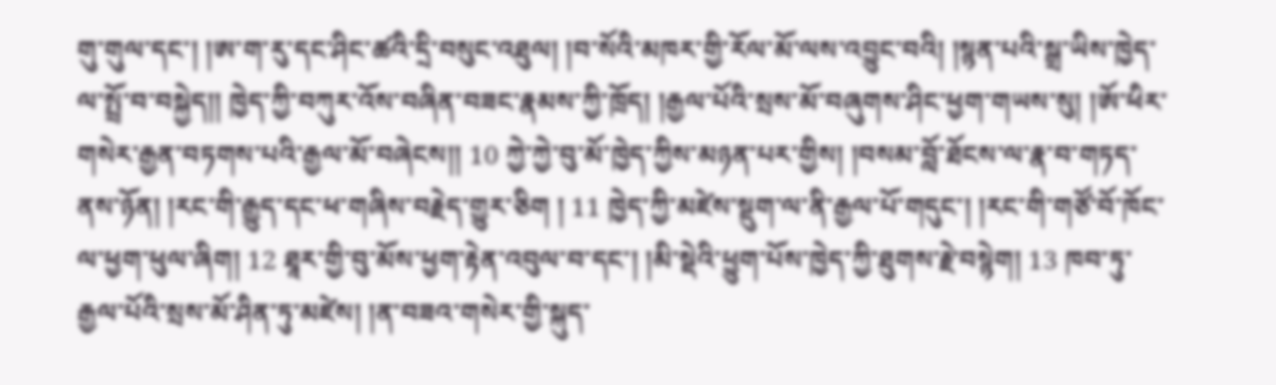གུ་གུལ་དང་། །ཨ་ག་རུ་དང་ཤིང་ཚའི་དྲི་བསུང་འཐུལ། །བ་སོའི་མཁར་གྱི་རོལ་མོ་ལས་འབྱུང་བའི། །སྙན་པའི་སྒྲ་ཡིས་ཁྱེད་ལ་སྤྲོ་བ་བསྐྱེད།། ཁྱེད་ཀྱི་བཀུར་འོས་བཞིན་བཟང་རྣམས་ཀྱི་ཁྲོད། །རྒྱལ་པོའི་སྲས་མོ་བཞུགས་ཤིང་ཕྱག་གཡས་སུ། །ཨོ་ཕིར་གསེར་རྒྱན་བཏགས་པའི་རྒྱལ་མོ་བཞེངས།། 10 ཀྱེ་ཀྱེ་བུ་མོ་ཁྱེད་ཀྱིས་མཉན་པར་གྱིས། །བསམ་བློ་ཐོངས་ལ་རྣ་བ་གཏད་ནས་ཉོན། །རང་གི་རྒྱུད་དང་ཕ་གཞིས་བརྗེད་གྱུར་ཅིག ། 11 ཁྱེད་ཀྱི་མཛེས་སྡུག་ལ་ནི་རྒྱལ་པོ་གདུང་། །རང་གི་གཙོ་བོ་ཁོང་ལ་ཕྱག་ཕུལ་ཞིག། 12 ཐཱར་གྱི་བུ་མོས་ཕྱག་རྟེན་འབུལ་བ་དང་། །མི་སྡེའི་ཕྱུག་པོས་ཁྱེད་ཀྱི་ཐུགས་རྗེ་བསྙེག། 13 ཁབ་ཏུ་རྒྱལ་པོའི་སྲས་མོ་ཤིན་ཏུ་མཛེས། །ན་བཟའ་གསེར་གྱི་སྐུད་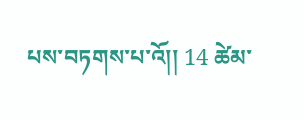པས་བཏགས་པ་འོ།། 14 ཚེམ་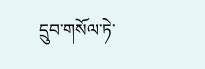དྲུབ་གསོལ་ཏེ་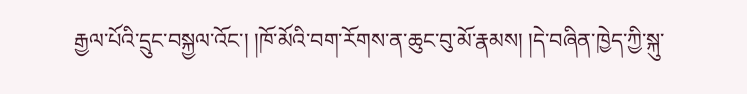རྒྱལ་པོའི་དྲུང་བསྐྱལ་འོང་། །ཁོ་མོའི་བག་རོགས་ན་ཆུང་བུ་མོ་རྣམས། །དེ་བཞིན་ཁྱེད་ཀྱི་སྐུ་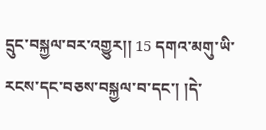དྲུང་བསྐྱལ་བར་འགྱུར།། 15 དགའ་མགུ་ཡི་རངས་དང་བཅས་བསྐྱལ་བ་དང་། །དེ་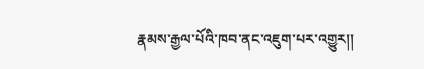རྣམས་རྒྱལ་པོའི་ཁབ་ནང་འཇུག་པར་འགྱུར།།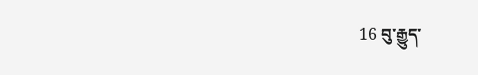16 བུ་རྒྱུད་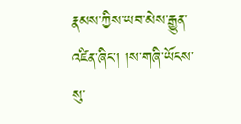རྣམས་ཀྱིས་ཡབ་མེས་རྒྱུན་འཛིན་ཞིང་། །ས་གཞི་ཡོངས་སུ་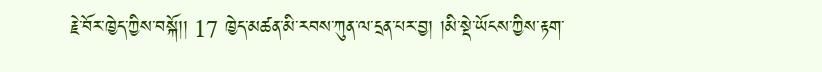རྗེ་བོར་ཁྱེད་ཀྱིས་བསྐོ།། 17 ཁྱེད་མཚན་མི་རབས་ཀུན་ལ་དྲན་པར་བྱ། །མི་སྡེ་ཡོངས་ཀྱིས་རྟག་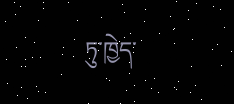ཏུ་ཁྱེད་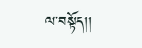ལ་བསྟོད།།